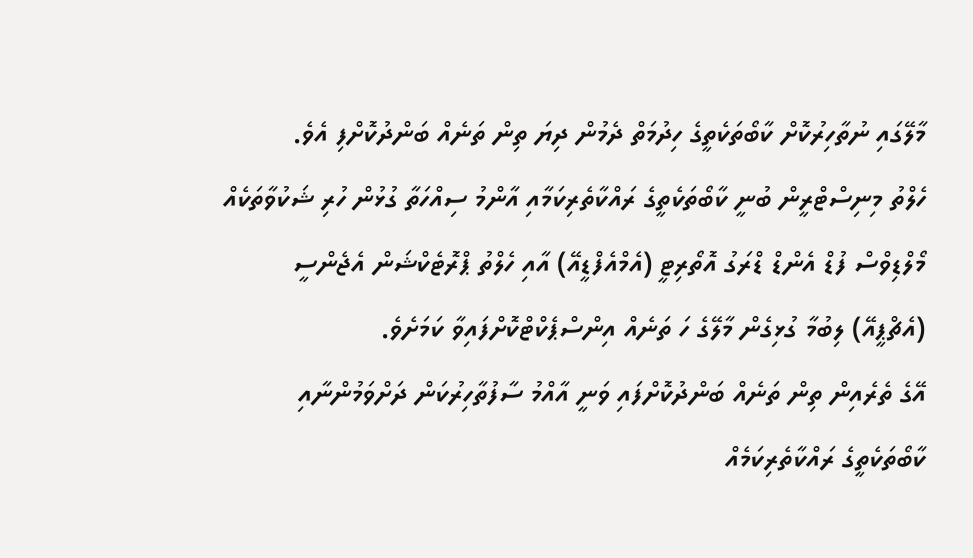މާލޭގައި ނުތާހިރުކޮށް ކާބޯތަކެތީގެ ހިދުމަތް ދެމުން ދިޔަ ތިން ތަނެއް ބަންދުކޮށްފި އެވެ.
ހެލްތު މިނިސްޓްރީން ބުނީ ކާބޯތަކެތީގެ ރައްކާތެރިކަމާއި އާންމު ސިއްހަތާ ގުޅުން ހުރި ޝަކުވާތަކެއް މޯލްޑިވްސް ފުޑް އެންޑް ޑްރަގު އޮތޯރިޓީ (އެމްއެފްޑީއޭ) އާއި ހެލްތު ޕްރޮޓެކްޝަން އެޖެންސީ (އެޗްޕީއޭ) ލިބުމާ ގުޅިގެން މާލޭގެ ހަ ތަނެއް އިންސްޕެކްޓްކޮށްފައިވާ ކަމަށެވެ.
އޭގެ ތެރެއިން ތިން ތަނެއް ބަންދުކޮށްފައި ވަނީ އާއްމު ސާފުތާހިރުކަން ދަށްވަމުންނާއި ކާބޯތަކެތީގެ ރައްކާތެރިކަމެއް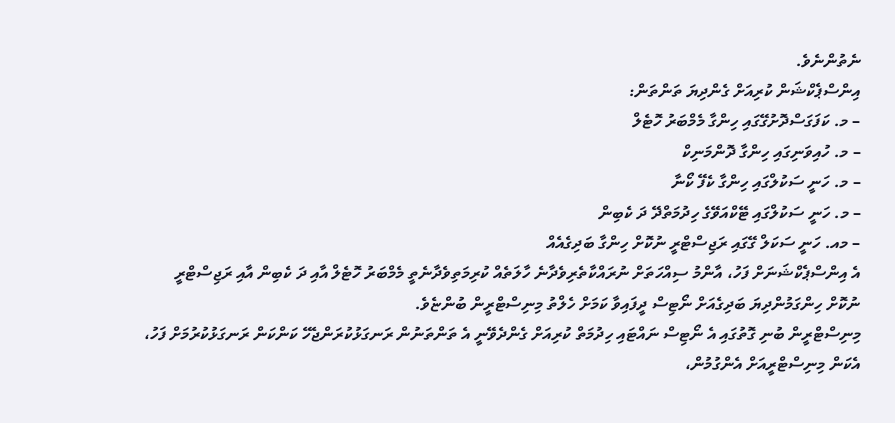ނެތުންނެވެ.
އިންސްޕެކްޝަން ކުރިއަށް ގެންދިޔަ ތަންތަން:
– މ. ކަފަގަސްދޮށުގޭގައި ހިންގާ މެމްބަރު ހޮޓެލް
– މ. ހުއިވަނިގައި ހިންގާ ދޮންމަނިކް
– މ. ހަނީ ސަކުލްގައި ހިންގާ ކެފޭ ކޯނާ
– މ. ހަނީ ސަކުލްގައި ޓޭކްއަވޭގެ ހިދުމަތްދޭ ދަ ކެބިން
– މއ. ހަނީ ސަކަލް ގޭގައި ރަޖިސްޓްރީ ނުކޮށް ހިންގާ ބަދިގެއެއް
އެ އިންސްޕެކްޝަނަށް ފަހު، އާންމު ސިއްހަތަށް ނުރައްކާތެރިވެދާނެ ހާލަތެއް ކުރިމަތިވެދާނެތީ މެމްބަރު ހޮޓެލް އާއި ދަ ކެބިން އާއި ރަޖިސްޓްރީ ނުކޮށް ހިންގަމުންދިޔަ ބަދިގެއަށް ނޯޓިސް ދީފައިވާ ކަމަށް ހެލްތު މިނިސްޓްރީން ބުންޏެވެ.
މިނިސްޓްރީން ބުނި ގޮތުގައި އެ ނޯޓިސް ނައްޓައި ހިދުމަތް ކުރިއަށް ގެންދެވޭނީ އެ ތަންތަނުން ރަނގަޅުކުރަންޖެހޭ ކަންކަން ރަނގަޅުކުރުމަށް ފަހު، އެކަން މިނިސްޓްރީއަށް އެންގުމުން،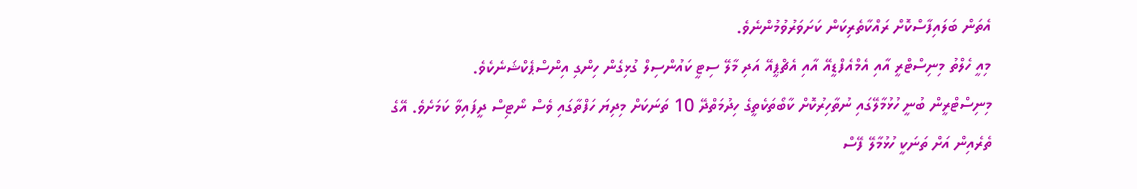އެތަން ބަލައިފާސްކޮށް ރައްކާތެރިކަން ކަށަވަރުވުމުންނެވެ.
މިއީ ހެލްތު މިނިސްޓްރީ އާއި އެމްއެފްޑީއޭ އާއި އެޗްޕީއޭ އަދި މާލޭ ސިޓީ ކައުންސިލް ގުޅިގެން ހިންގި އިންސްޕެކްޝަނެކެވެ.
މިނިސްޓްރީން ބުނީ ހުޅުމާލޭގައި ނުތާހިރުކޮށް ކާބޯތަކެތީގެ ހިދުމަތްދޭ 10 ތަނަކަށް މިދިޔަ ހަފްތާގައި ވެސް ނޯޓިސް ދީފައިވާ ކަމަށެވެ. އޭގެ ތެރެއިން އަށް ތަނަކީ ހުޅުމާލޭ ފޭސް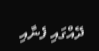ދޭއްގައި ފެނާއި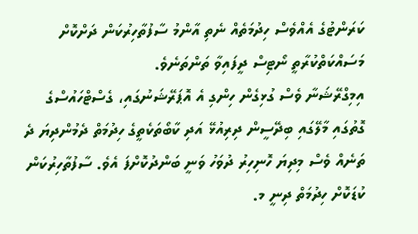ކަރަންޓުގެ އެއްވެސް ހިދުމަތެއް ނެތި އާންމު ސާފުތާހިރުކަން ދަށްކޮށް މަސައްކަތްކުރާތީ ނޯޓިސް ދީފައިވާ ތަންތަނެވެ.
އިމިގްރޭޝަނާ ވެސް ގުޅިގެން ހިންގި އެ އޮޕަރޭޝަނުގައި، ގެސްޓްހައުސްގެ ގޮތުގައި މާލޭގައި ބިދޭސީން ދިރިއުޅޭ އަދި ކާބޯތަކެތީގެ ހިދުމަތް ދެމުންދިޔަ ދެ ތަނެއް ވެސް މިދިޔަ ހޮނިހިރު ދުވަހު ވަނީ ބަންދުކޮށްފަ އެވެ. ސާފުތާހިރުކަން ކުޑަކޮށް ހިދުމަތް ދިނީ މ.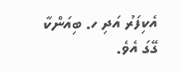އެކިފަރު އަދި ހ. ބިއަންކާ ގޭގަ އެވެ.